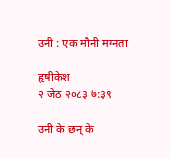उनी : एक मौनी मग्नता

हृषीकेश
२ जेठ २०८३ ७:३९

उनी के छन् के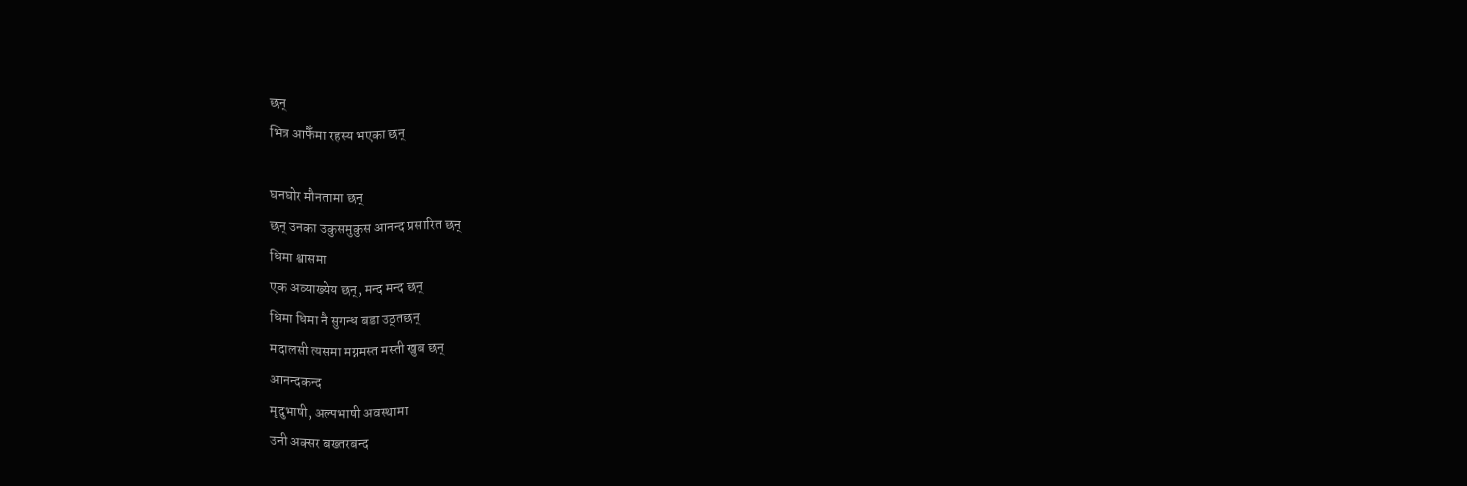छन्
भित्र आफैँमा रहस्य भएका छन्

घनघोर मौनतामा छन्
छन् उनका उकुसमुकुस आनन्द प्रसारित छन्
धिमा श्वासमा
एक अव्याख्येय छन्, मन्द मन्द छन्
धिमा धिमा नै सुगन्ध बडा उठ्तछन्
मदालसी त्यसमा मग्नमस्त मस्ती खुब छन्
आनन्दकन्द
मृदुभाषी, अल्पभाषी अवस्थामा
उनी अक्सर बख्तरबन्द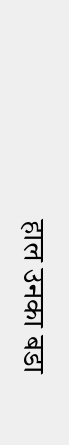हाल उनका बडा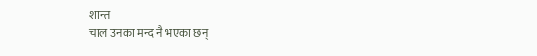शान्त
चाल उनका मन्द नै भएका छन्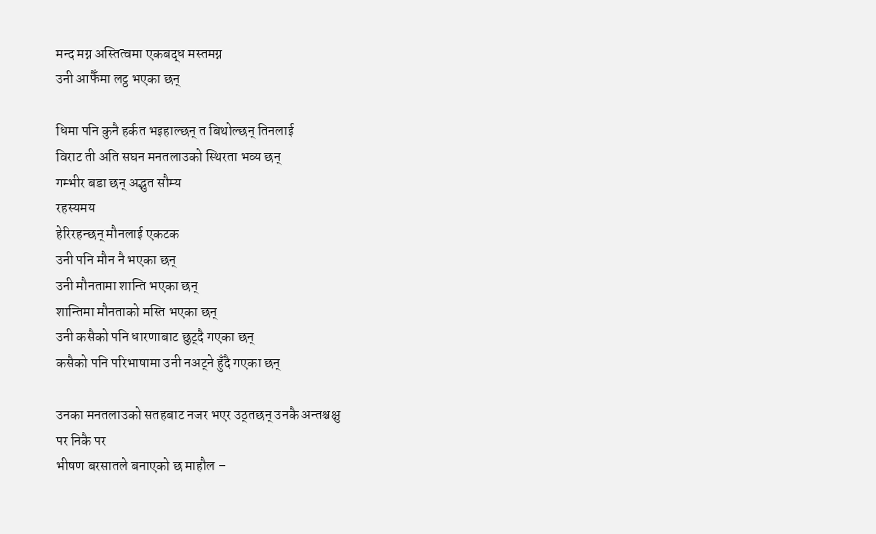मन्द मग्न अस्तित्वमा एकबद्ध मस्तमग्न
उनी आफैँमा लट्ठ भएका छन्

धिमा पनि कुनै हर्कत भइहाल्छन् त बिथोल्छन् तिनलाई
विराट ती अति सघन मनतलाउको स्थिरता भव्य छन्
गम्भीर बडा छन् अद्भुत सौम्य
रहस्यमय
हेरिरहन्छन् मौनलाई एकटक
उनी पनि मौन नै भएका छन्
उनी मौनतामा शान्ति भएका छन्
शान्तिमा मौनताको मस्ति भएका छन्
उनी कसैको पनि धारणाबाट छुट्दै गएका छन्
कसैको पनि परिभाषामा उनी नअट्ने हुँदै गएका छन्

उनका मनतलाउको सतहबाट नजर भएर उठ्तछन् उनकै अन्तश्चक्षु
पर निकै पर
भीषण बरसातले बनाएको छ माहौल –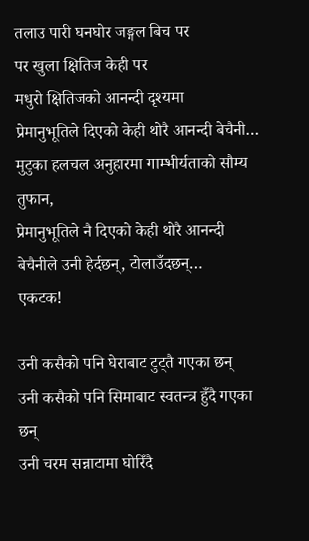तलाउ पारी घनघोर जङ्गल बिच पर
पर खुला क्षितिज केही पर
मधुरो क्षितिजको आनन्दी दृश्यमा
प्रेमानुभूतिले दिएको केही थोरै आनन्दी बेचैनी…
मुटुका हलचल अनुहारमा गाम्भीर्यताको सौम्य तुफान,
प्रेमानुभूतिले नै दिएको केही थोरै आनन्दी बेचैनीले उनी हेर्दछन्, टोलाउँदछन्…
एकटक!

उनी कसैको पनि घेराबाट टुट्तै गएका छन्
उनी कसैको पनि सिमाबाट स्वतन्त्र हुँदै गएका छन्
उनी चरम सन्नाटामा घोरिँदै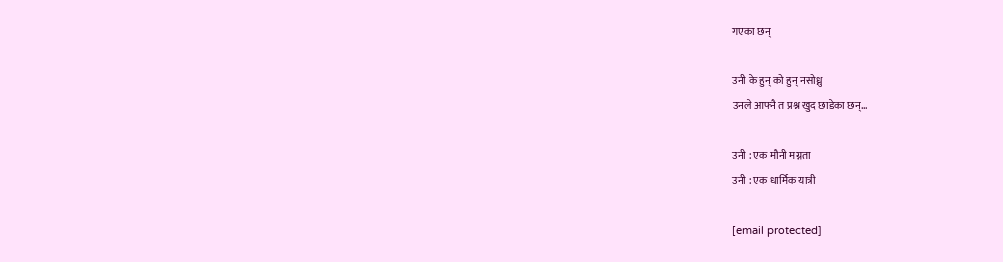गएका छन्

उनी के हुन् को हुन् नसोध्नु
उनले आफ्नै त प्रश्न खुद छाडेका छन्…

उनी : एक मौनी मग्नता
उनी : एक धार्मिक यात्री

[email protected]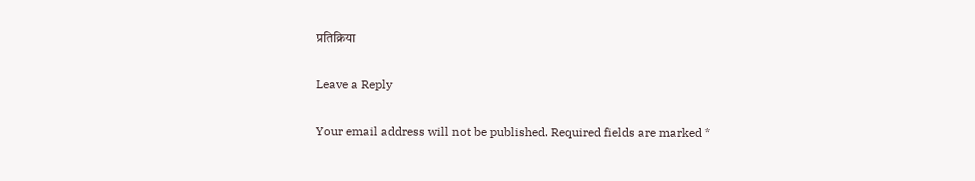प्रतिक्रिया

Leave a Reply

Your email address will not be published. Required fields are marked *